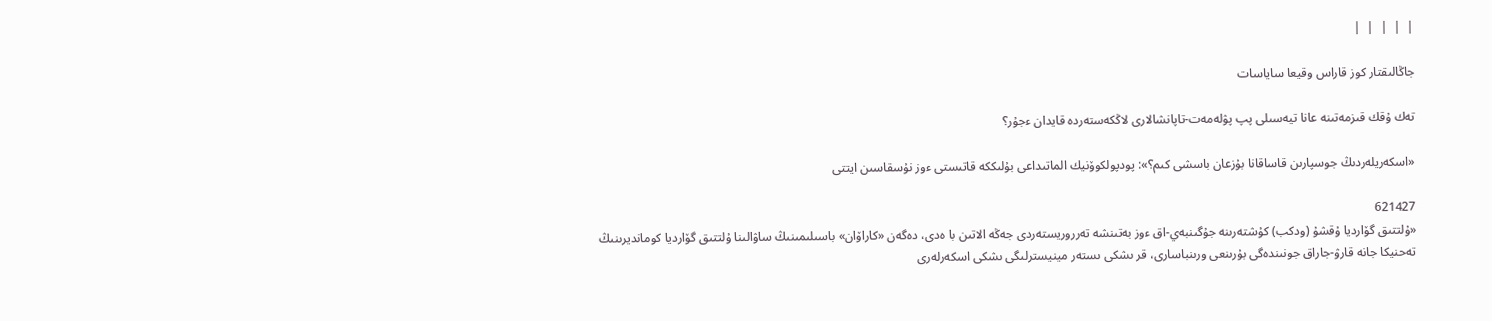|  |  |  |  |

جاڭالىقتار كوز قاراس وقيعا ساياسات

تەك ۇقك قىزمەتىنە عانا تيەسىلى پپ پۋلەمەت-تاپانشالارى لاڭكەستەردە قايدان ءجۇر؟

«اسكەريلەردىڭ جوسپارىن قاساقانا بۇزعان باسشى كىم؟»: پودپولكوۆنيك الماتىداعى بۇلىككە قاتىستى ءوز نۇسقاسىن ايتتى

621427
«ۇلتتىق گۆارديا ۇقشۇ (ودكب) كۇشتەرىنە جۇگىنبەي-اق ءوز بەتىنشە تەرروريستەردى جەڭە الاتىن با ەدى، دەگەن «كاراۆان» باسىلىمىنىڭ ساۋالىنا ۇلتتىق گۆارديا كومانديرىنىڭ تەحنيكا جانە قارۋ-جاراق جونىندەگى بۇرىنعى ورىنباسارى، قر ىشكى ىستەر مينيسترلىگى ىشكى اسكەرلەرى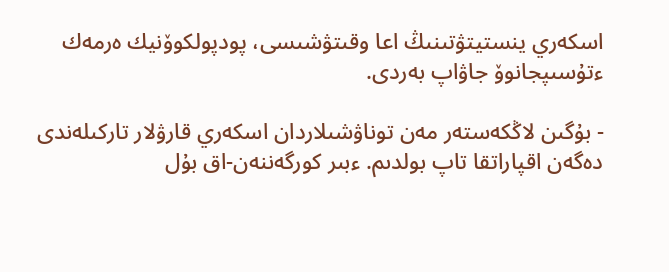اسكەري ينستيتۋتىنىڭ اعا وقىتۋشىسى، پودپولكوۆنيك ەرمەك ءتۇسىپجانوۆ جاۋاپ بەردى.

- بۇگىن لاڭكەستەر مەن توناۋشىلاردان اسكەري قارۋلار تاركىلەندى دەگەن اقپاراتقا تاپ بولدىم. ءبىر كورگەننەن-اق بۇل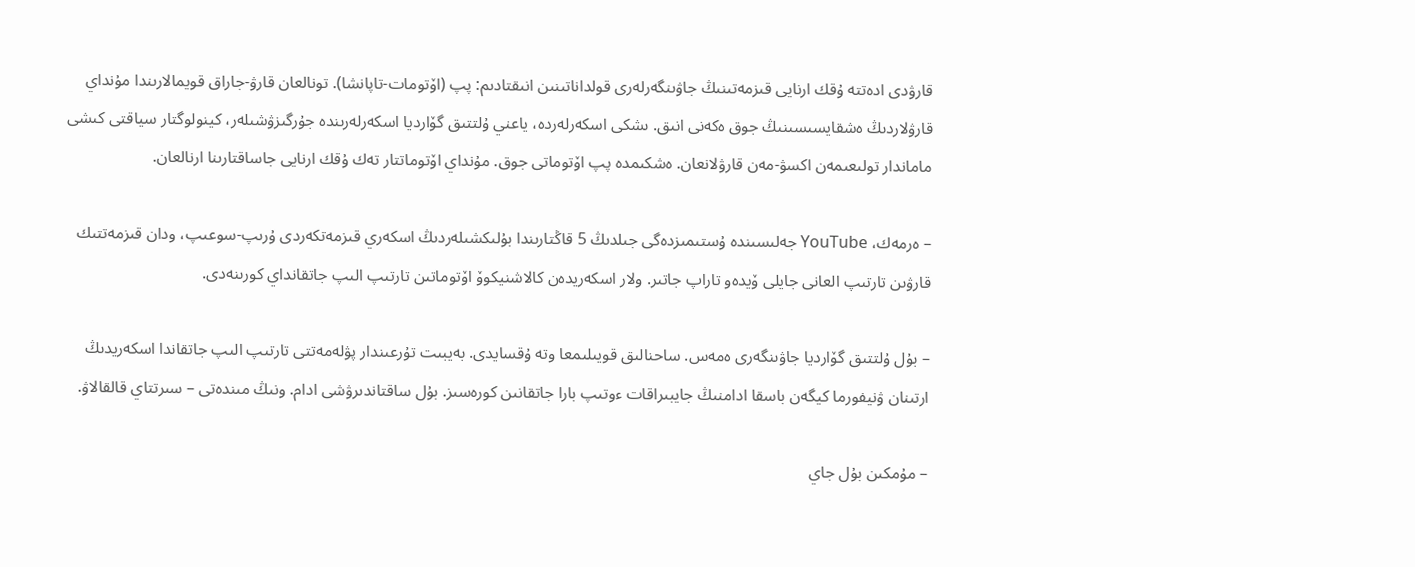قارۋدى ادەتتە ۇقك ارنايى قىزمەتىنىڭ جاۋىنگەرلەرى قولداناتىنىن انىقتادىم: پپ (اۆتومات-تاپانشا). تونالعان قارۋ-جاراق قويمالارىندا مۇنداي قارۋلاردىڭ ەشقايسىسىنىڭ جوق ەكەنى انىق. ىشكى اسكەرلەردە، ياعني ۇلتتىق گۆارديا اسكەرلەرىندە جۇرگىزۋشىلەر، كينولوگتار سياقتى كىشى ماماندار تولىعىمەن اكسۋ-مەن قارۋلانعان. ەشكىمدە پپ اۆتوماتى جوق. مۇنداي اۆتوماتتار تەك ۇقك ارنايى جاساقتارىنا ارنالعان.

– ەرمەك، YouTube جەلىسىندە ۇستىمىزدەگى جىلدىڭ 5 قاڭتارىندا بۇلىكشىلەردىڭ اسكەري قىزمەتكەردى ۇرىپ-سوعىپ، ودان قىزمەتتىك قارۋىن تارتىپ العانى جايلى ۆيدەو تاراپ جاتىر. ولار اسكەريدەن كالاشنيكوۆ اۆتوماتىن تارتىپ الىپ جاتقانداي كورىنەدى.

– بۇل ۇلتتىق گۆارديا جاۋىنگەرى ەمەس. ساحنالىق قويىلىمعا وتە ۇقسايدى. بەيبىت تۇرعىندار پۋلەمەتتى تارتىپ الىپ جاتقاندا اسكەريدىڭ ارتىنان ۋنيفورما كيگەن باسقا ادامنىڭ جايبىراقات ءوتىپ بارا جاتقانىن كورەسىز. بۇل ساقتاندىرۋشى ادام. ونىڭ مىندەتى – سىرتتاي قالقالاۋ.

– مۇمكىن بۇل جاي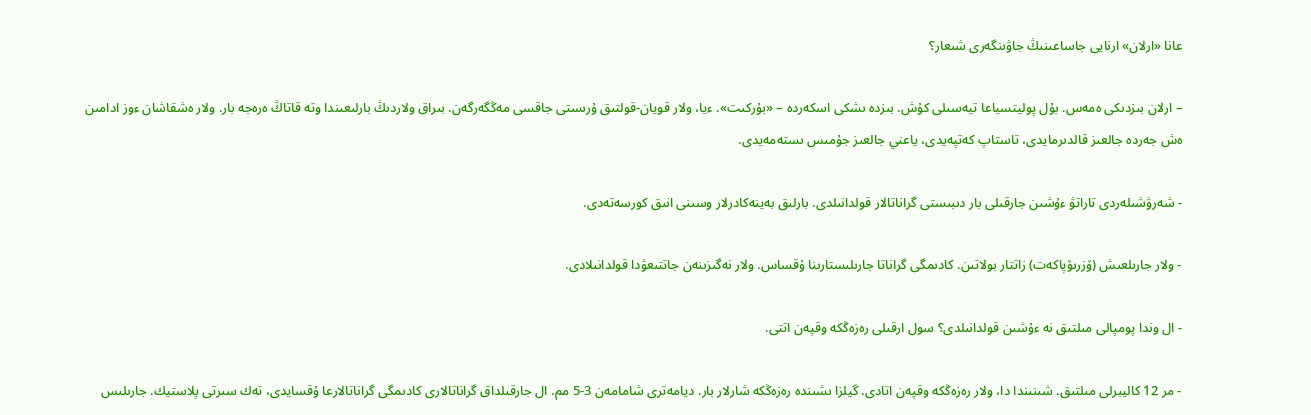عانا «ارلان» ارنايى جاساعىنىڭ جاۋىنگەرى شىعار؟

– ارلان بىزدىكى ەمەس. بۇل پوليتسياعا تيەسىلى كۇش. بىزدە ىشكى اسكەردە – «بۇركىت». ءيا، ولار قويان-قولتىق ۇرىستى جاقسى مەڭگەرگەن. بىراق ولاردىڭ بارلىعىندا وتە قاتاڭ ەرەجە بار. ولار ەشقاشان ءوز ادامىن ەش جەردە جالعىز قالدىرمايدى، تاستاپ كەتپەيدى، ياعني جالعىز جۇمىس ىستەمەيدى.

- شەرۋشىلەردى تاراتۋ ءۇشىن جارقىلى بار دىبىستى گراناتالار قولدانىلدى. بارلىق بەينەكادرلار وسىنى انىق كورسەتەدى.

- ولار جارىلعىش (ۆزرىۆپاكەت) زاتتار بولاتىن. كادىمگى گراناتا جارىلىستارىنا ۇقساس. ولار نەگىزىنەن جاتتىعۋدا قولدانىلادى.

- ال وندا پومپالى مىلتىق نە ءۇشىن قولدانىلدى؟ سول ارقىلى رەزەڭكە وقپەن اتتى.

- مر 12 كاليبرلى مىلتىق. شىنىندا دا، ولار رەزەڭكە وقپەن اتادى. گيلزا ىشىندە رەزەڭكە شارلار بار. ديامەترى شامامەن 3-5 مم. ال جارقىلداق گراناتالارى كادىمگى گراناتالارعا ۇقسايدى، تەك سىرتى پلاستيك. جارىلىس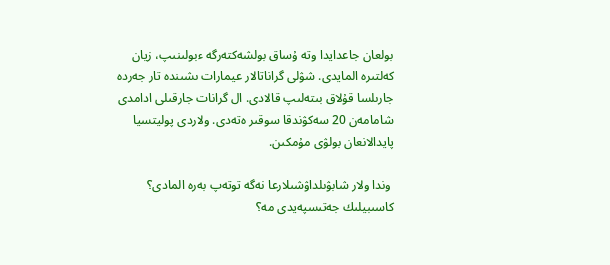بولعان جاعدايدا وتە ۇساق بولشەكتەرگە ءبولىنىپ، زيان كەلتىرە المايدى. شۋلى گراناتالار عيمارات ىشىندە تار جەردە جارىلسا قۇلاق بىتەلىپ قالادى. ال گرانات جارقىلى ادامدى شامامەن 20 سەكۋندقا سوقىر ەتەدى. ولاردى پوليتسيا پايدالانعان بولۋى مۇمكىن.

 وندا ولار شابۋىلداۋشىلارعا نەگە توتەپ بەرە المادى؟ كاسىبيلىك جەتىسپەيدى مە؟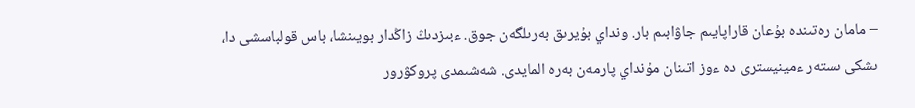– مامان رەتىندە بۇعان قاراپايىم جاۋابىم بار. ونداي بۇيرىق بەرىلگەن جوق. ءبىزدىڭ زاڭدار بويىنشا، باس قولباسشى دا، ىشكى ىستەر ءمينيسترى دە ءوز اتىنان مۇنداي پارمەن بەرە المايدى. شەشىمدى پروكۋرور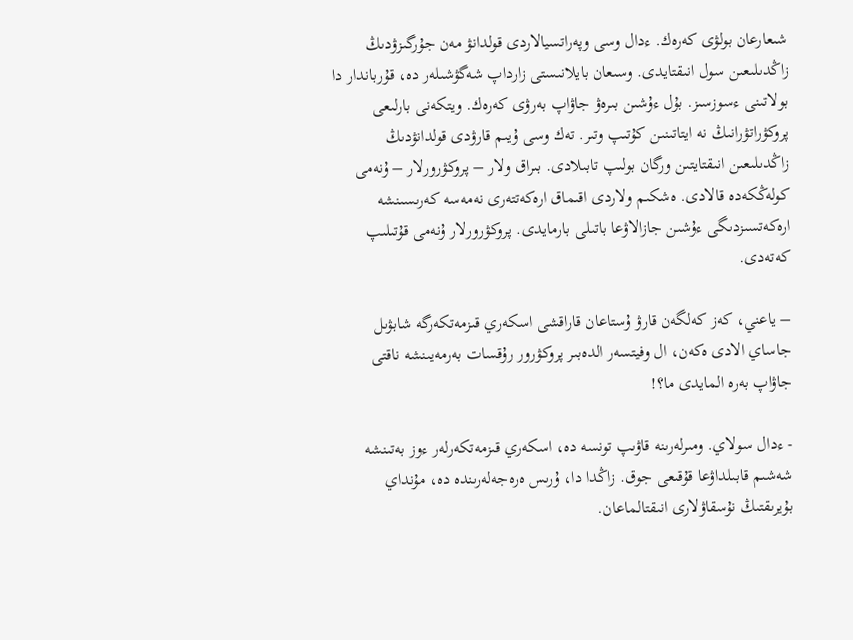شىعارعان بولۋى كەرەك. ءدال وسى وپەراتسيالاردى قولدانۋ مەن جۇرگىزۋدىڭ زاڭدىلىعىن سول انىقتايدى. وسىعان بايلانىستى زارداپ شەگۋشىلەر دە، قۇرباندار دا بولاتىنى ءسوزسىز. بۇل ءۇشىن بىرەۋ جاۋاپ بەرۋى كەرەك. ويتكەنى بارلىعى پروكۋراتۋرانىڭ نە ايتاتىنىن كۇتىپ وتىر. تەك وسى ۇيىم قارۋدى قولدانۋدىڭ زاڭدىلىعىن انىقتايتىن ورگان بولىپ تابىلادى. بىراق ولار – پروكۋرورلار – ۇنەمى كولەڭكەدە قالادى. ەشكىم ولاردى اقىماق ارەكەتتەرى نەمەسە كەرىسىنشە ارەكەتسىزدىگى ءۇشىن جازالاۋعا باتىلى بارمايدى. پروكۋرورلار ۇنەمى قۇتىلىپ كەتەدى.

– ياعني، كەز كەلگەن قارۋ ۇستاعان قاراقشى اسكەري قىزمەتكەرگە شابۋىل جاساي الادى ەكەن، ال وفيتسەر الدەبىر پروكۋرور رۇقسات بەرمەيىنشە ناقتى جاۋاپ بەرە المايدى ما؟!

- ءدال سولاي. ومىرلەرىنە قاۋىپ تونسە دە، اسكەري قىزمەتكەرلەر ءوز بەتىنشە شەشىم قابىلداۋعا قۇقىعى جوق. زاڭدا دا، ۇرىس ەرەجەلەرىندە دە، مۇنداي بۇيرىقتىڭ نۇسقاۋلارى انىقتالماعان.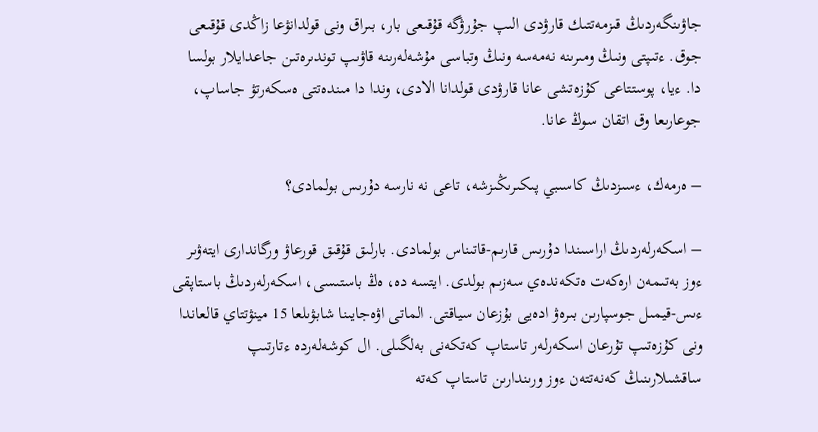جاۋىنگەردىڭ قىزمەتتىك قارۋدى الىپ جۇرۋگە قۇقىعى بار، بىراق ونى قولدانۋعا زاڭدى قۇقىعى جوق. ءتىپتى ونىڭ ومىرىنە نەمەسە ونىڭ وتباسى مۇشەلەرىنە قاۋىپ توندىرەتىن جاعدايلار بولسا دا. ءيا، پوستتاعى كۇزەتشى عانا قارۋدى قولدانا الادى، وندا دا مىندەتتى ەسكەرتۋ جاساپ، جوعارىعا وق اتقان سوڭ عانا.

– ەرمەك، ءسىزدىڭ كاسىبي پىكىرىڭىزشە، تاعى نە نارسە دۇرىس بولمادى؟

– اسكەرلەردىڭ اراسىندا دۇرىس قارىم-قاتىناس بولمادى. بارلىق قۇقىق قورعاۋ ورگاندارى ايتەۋىر ءوز بەتىمەن ارەكەت ەتكەندەي سەزىم بولدى. ايتسە دە، ەڭ باستىسى، اسكەرلەردىڭ باستاپقى ءىس-قيمىل جوسپارىن بىرەۋ ادەيى بۇزعان سياقتى. الماتى اۋەجايىنا شابۋىلعا 15 مينۋتتاي قالعاندا ونى كۇزەتىپ تۇرعان اسكەرلەر تاستاپ كەتكەنى بەلگىلى. ال كوشەلەردە ءتارتىپ ساقشىلارىنىڭ كەنەتتەن ءوز ورىندارىن تاستاپ كەتە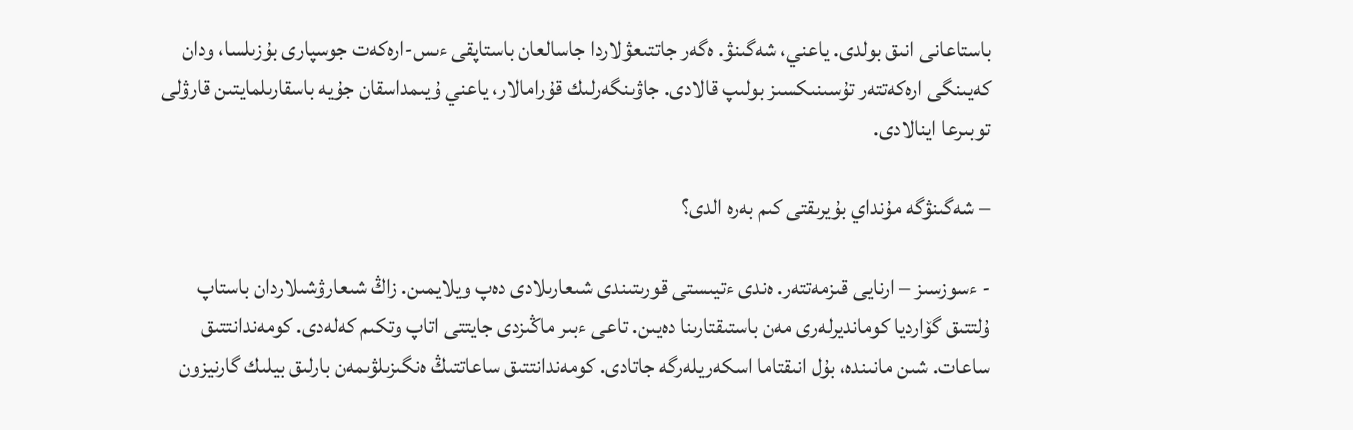باستاعانى انىق بولدى. ياعني، شەگىنۋ. ەگەر جاتتىعۋلاردا جاسالعان باستاپقى ءىس-ارەكەت جوسپارى بۇزىلسا، ودان كەيىنگى ارەكەتتەر تۇسىنىكسىز بولىپ قالادى. جاۋىنگەرلىك قۇرامالار، ياعني ۇيىمداسقان جۇيە باسقارىلمايتىن قارۋلى توبىرعا اينالادى.

– شەگىنۋگە مۇنداي بۇيرىقتى كىم بەرە الدى؟

- ءسوزسىز – ارنايى قىزمەتتەر. ەندى ءتيىستى قورىتىندى شىعارىلادى دەپ ويلايمىن. زاڭ شىعارۋشىلاردان باستاپ ۇلتتىق گۆارديا كومانديرلەرى مەن باستىقتارىنا دەيىن. تاعى ءبىر ماڭىزدى جايتتى اتاپ وتكىم كەلەدى. كومەندانتتىق ساعات. شىن مانىندە، بۇل انىقتاما اسكەريلەرگە جاتادى. كومەندانتتىق ساعاتتىڭ ەنگىزىلۋىمەن بارلىق بيلىك گارنيزون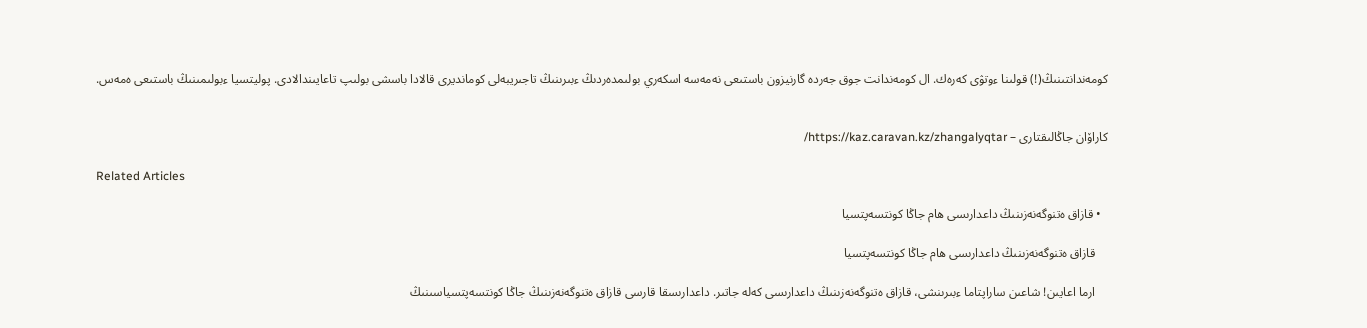كومەندانتىنىڭ(!) قولىنا ءوتۋى كەرەك. ال كومەندانت جوق جەردە گارنيزون باستىعى نەمەسە اسكەري بولىمدەردىڭ ءبىرىنىڭ تاجىريبەلى كومانديرى قالادا باسشى بولىپ تاعايىندالادى. پوليتسيا ءبولىمىنىڭ باستىعى ەمەس.


كاراۆان جاڭالىقتارى – https://kaz.caravan.kz/zhangalyqtar/

Related Articles

  • قازاق ەتنوگەنەزىنىڭ داعدارىسى ھام جاڭا كونتسەپتسيا

    قازاق ەتنوگەنەزىنىڭ داعدارىسى ھام جاڭا كونتسەپتسيا

    ارما اعايىن! شاعىن ساراپتاما ءبىرىنشى، قازاق ەتنوگەنەزىنىڭ داعدارىسى كەلە جاتىر. داعدارىسقا قارسى قازاق ەتنوگەنەزىنىڭ جاڭا كونتسەپتسياسىنىڭ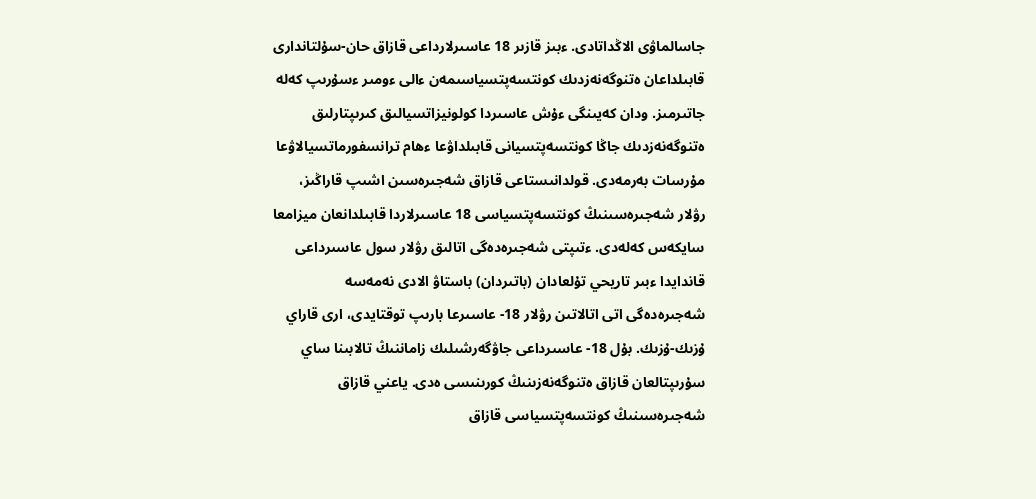جاسالماۋى الاڭداتادى. ءبىز قازىر 18 عاسىرلارداعى قازاق حان-سۇلتاندارى قابىلداعان ەتنوگەنەزدىك كونتسەپتسياسىمەن ءالى ءومىر ءسۇرىپ كەلە جاتىرمىز. ودان كەيىنگى ءۇش عاسىردا كولونيزاتسيالىق كىرىپتارلىق ەتنوگەنەزدىك جاڭا كونتسەپتسيانى قابىلداۋعا ءھام ترانسفورماتسيالاۋعا مۇرسات بەرمەدى. قولدانىستاعى قازاق شەجىرەسىن اشىپ قاراڭىز، رۋلار شەجىرەسىنىڭ كونتسەپتسياسى 18 عاسىرلاردا قابىلدانعان ميزامعا سايكەس كەلەدى. ءتىپتى شەجىرەدەگى اتالىق رۋلار سول عاسىرداعى قاندايدا ءبىر تاريحي تۇلعادان (باتىردان) باستاۋ الادى نەمەسە شەجىرەدەگى اتى اتالاتىن رۋلار 18- عاسىرعا بارىپ توقتايدى، ارى قاراي ۇزىك-ۇزىك. بۇل 18- عاسىرداعى جاۋگەرشىلىك زاماننىڭ تالابىنا ساي سۇرىپتالعان قازاق ەتنوگەنەزىنىڭ كورىنىسى ەدى. ياعني قازاق شەجىرەسىنىڭ كونتسەپتسياسى قازاق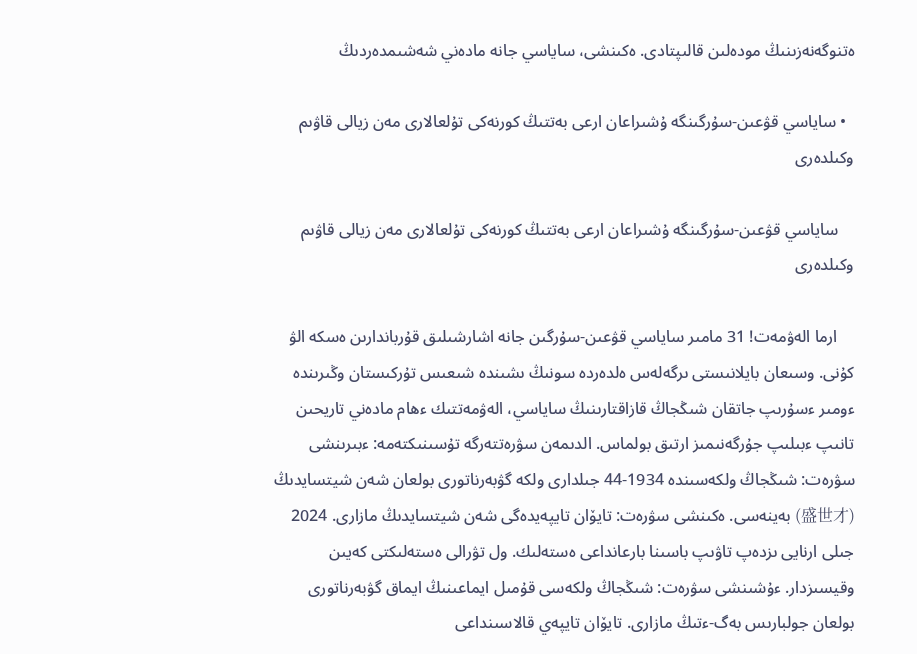ەتنوگەنەزىنىڭ مودەلىن قالىپتادى. ەكىنشى، ساياسي جانە مادەني شەشىمدەردىڭ

  • ساياسي قۋعىن-سۇرگىنگە ۇشىراعان ارعى بەتتىڭ كورنەكى تۇلعالارى مەن زيالى قاۋىم وكىلدەرى

    ساياسي قۋعىن-سۇرگىنگە ۇشىراعان ارعى بەتتىڭ كورنەكى تۇلعالارى مەن زيالى قاۋىم وكىلدەرى

    ارما الەۋمەت! 31 مامىر ساياسي قۋعىن-سۇرگىن جانە اشارشىلىق قۇرباندارىن ەسكە الۋ كۇنى. وسىعان بايلانىستى ىرگەلەس ەلدەردە سونىڭ ىشىندە شىعىس تۇركىستان وڭىرىندە ءومىر ءسۇرىپ جاتقان شىڭجاڭ قازاقتارىنىڭ ساياسي، الەۋمەتتىك ءھام مادەني تاريحىن تانىپ ءبىلىپ جۇرگەنىمىز ارتىق بولماس. الدىمەن سۋرەتتەرگە تۇسىنىكتەمە: ءبىرىنشى سۋرەت: شىڭجاڭ ولكەسىندە 1934-44 جىلدارى ولكە گۋبەرناتورى بولعان شەن شيتسايدىڭ (盛世才) بەينەسى. ەكىنشى سۋرەت: تايۆان تايپەيدەگى شەن شيتسايدىڭ مازارى. 2024 جىلى ارنايى ىزدەپ تاۋىپ باسىنا بارعانداعى ەستەلىك. ول تۋرالى ەستەلىكتى كەيىن وقيسىزدار. ءۇشىنشى سۋرەت: شىڭجاڭ ولكەسى قۇمىل ايماعىنىڭ ايماق گۋبەرناتورى بولعان جولبارىس بەگ-ءتىڭ مازارى. تايۆان تايپەي قالاسىنداعى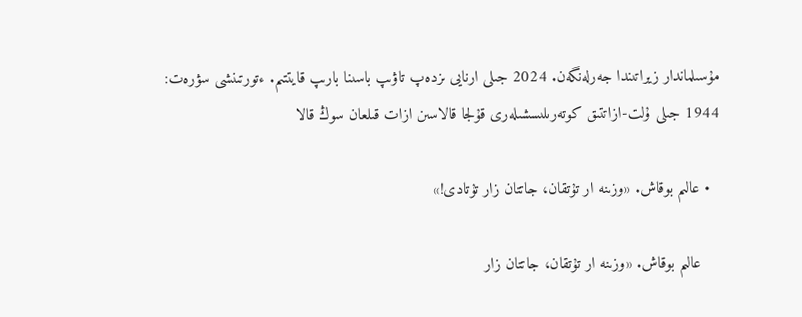مۇسىلماندار زيراتىندا جەرلەنگەن. 2024 جىلى ارنايى ىزدەپ تاۋىپ باسىنا بارىپ قايتتىم. ءتورتىنشى سۋرەت: 1944 جىلى ۇلت-ازاتتىق كوتەرىلىسشىلەرى قۇلجا قالاسىن ازات قىلعان سوڭ قالا

  • عالىم بوقاش. «وزىنە ار تۇتقان، جاتتان زار تۇتادى!»

    عالىم بوقاش. «وزىنە ار تۇتقان، جاتتان زار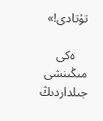تۇتادى!»

    ەكى مىڭىنشى جىلداردىڭ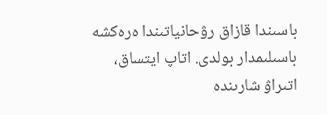باسىندا قازاق رۋحانياتىندا ەرەكشە باسىلىمدار بولدى. اتاپ ايتساق، اتىراۋ شارىندە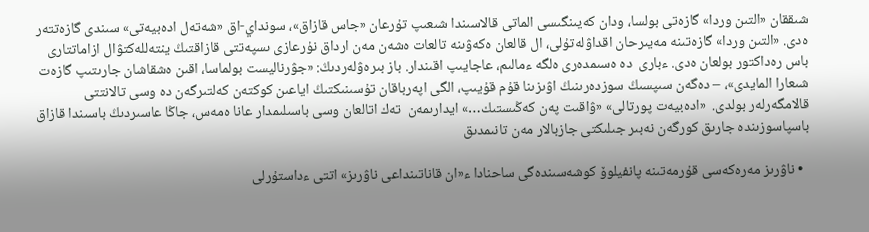شىققان «التىن وردا» گازەتى بولسا، ودان كەيىنگىسى الماتى قالاسىندا شىعىپ تۇرعان «جاس قازاق»، سونداي-اق «شەتەل ادەبيەتى» سىندى گازەتتەر ەدى. «التىن وردا» گازەتىنە مەيىرحان اقداۋلەتۇلى، ال قالعان ەكەۋىنە تالعات ەشەن مەن ارداق نۇرعازى ىسپەتتى قازاقتىڭ ينتەللەكتۋال ازاماتتارى باس رەداكتور بولعان ەدى. ءبارى  دە ەسىمدەرى ەلگە ءمالىم، عاجايىپ اقىندار. باز بىرەۋلەردىڭ: «جۋرناليست بولماسا، اقىن ەشقاشان جارىتىپ گازەت شىعارا المايدى»، – دەگەن سىپسىڭ سوزدەرىنىڭ اۋىزىنا قۇم قۇيىپ، الگى اپەرباقان تۇسىنىكتىڭ اياعىن كوكتەن كەلتىرگەن دە وسى تالانتتى قالامگەرلەر بولدى.  «ادەبيەت پورتالى» «ۋاقىت پەن كەڭىستىك…» ايدارىمەن  تەك اتالعان وسى باسىلىمدار عانا ەمەس، جاڭا عاسىردىڭ باسىندا قازاق باسپاسوزىندە جارىق كورگەن نەبىر جىلىكتى جازبالار مەن تانىمدىق

  • ناۋرىز مەرەكەسى قۇرمەتىنە پانفيلوۆ كوشەسىندەگى ساحنادا ء«ان قاناتىنداعى ناۋرىز» اتتى ءداستۇرلى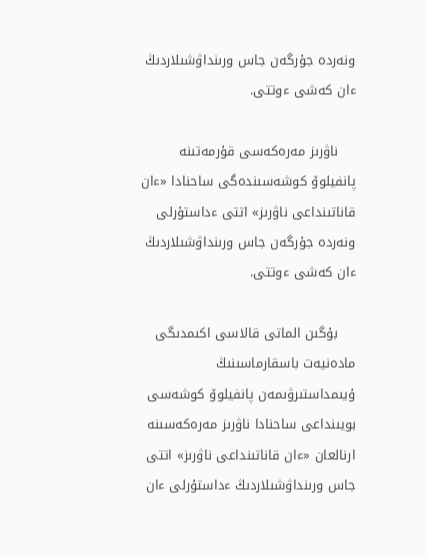ونەردە جۇرگەن جاس ورىنداۋشىلاردىڭ ءان كەشى ءوتتى.

    ناۋرىز مەرەكەسى قۇرمەتىنە پانفيلوۆ كوشەسىندەگى ساحنادا «ءان قاناتىنداعى ناۋرىز» اتتى ءداستۇرلى ونەردە جۇرگەن جاس ورىنداۋشىلاردىڭ ءان كەشى ءوتتى.

    بۇگىن الماتى قالاسى اكىمدىگى مادەنيەت باسقارماسىنىڭ ۇيىمداستىرۋىمەن پانفيلوۆ كوشەسى بويىنداعى ساحنادا ناۋرىز مەرەكەسىنە ارنالعان «ءان قاناتىنداعى ناۋرىز» اتتى جاس ورىنداۋشىلاردىڭ ءداستۇرلى ءان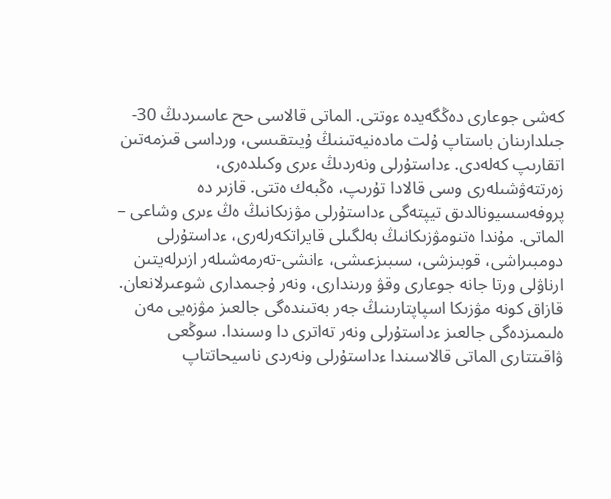كەشى جوعارى دەڭگەيدە ءوتتى. الماتى قالاسى حح عاسىردىڭ 30-جىلدارىنان باستاپ ۇلت مادەنيەتىنىڭ ۇيىتقىسى، ورداسى قىزمەتىن اتقارىپ كەلەدى. ءداستۇرلى ونەردىڭ ءىرى وكىلدەرى، زەرتتەۋشىلەرى وسى قالادا تۇرىپ، ەڭبەك ەتتى. قازىر دە پروفەسسيونالدىق تيپتەگى ءداستۇرلى مۋزىكانىڭ ەڭ ءىرى وشاعى – الماتى. مۇندا ەتنومۋزىكانىڭ بەلگىلى قايراتكەرلەرى، ءداستۇرلى دومبىراشى، قوبىزشى، سىبىزعىشى، ءانشى-تەرمەشىلەر ازىرلەيتىن ارناۋلى ورتا جانە جوعارى وقۋ ورىندارى، ونەر ۇجىمدارى شوعىرلانعان. قازاق كونە مۋزىكا اسپاپتارىنىڭ جەر بەتىندەگى جالعىز مۋزەيى مەن ەلىمىزدەگى جالعىز ءداستۇرلى ونەر تەاترى دا وسىندا. سوڭعى ۋاقىتتارى الماتى قالاسىندا ءداستۇرلى ونەردى ناسيحاتتاپ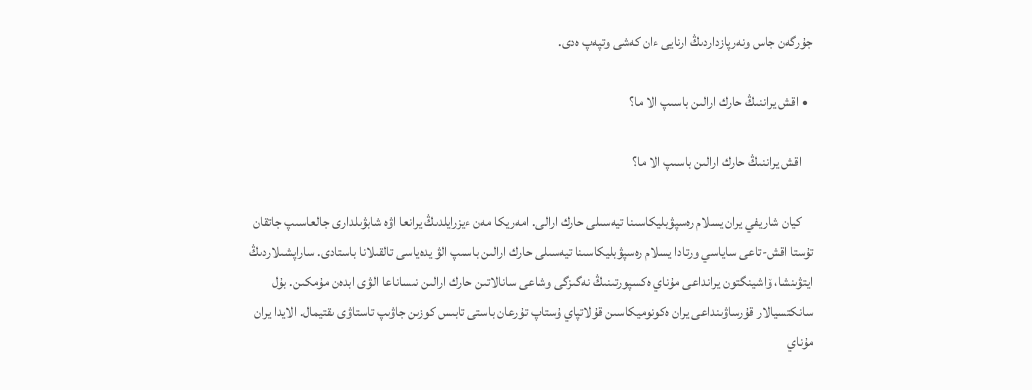جۇرگەن جاس ونەرپازداردىڭ ارنايى ءان كەشى وتپەپ ەدى.

  • اقش يراننىڭ حارك ارالىن باسىپ الا ما؟

    اقش يراننىڭ حارك ارالىن باسىپ الا ما؟

    كيان شاريفي يران يسلام رەسپۋبليكاسىنا تيەسىلى حارك ارالى. امەريكا مەن ءيزرايلدىڭ يرانعا اۋە شابۋىلدارى جالعاسىپ جاتقان تۇستا اقش-تاعى ساياسي ورتادا يسلام رەسپۋبليكاسىنا تيەسىلى حارك ارالىن باسىپ الۋ يدەياسى تالقىلانا باستادى. ساراپشىلاردىڭ ايتۋىنشا، ۆاشينگتون يرانداعى مۇناي ەكسپورتىنىڭ نەگىزگى وشاعى سانالاتىن حارك ارالىن نىساناعا الۋى ابدەن مۇمكىن. بۇل سانكتسيالار قۇرساۋىنداعى يران ەكونوميكاسىن قۇلاتپاي ۇستاپ تۇرعان باستى تابىس كوزىن جاۋىپ تاستاۋى ىقتيمال. الايدا يران مۇناي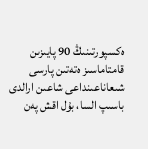ەكسپورتىنىڭ 90 پايىزىن قامتاماسىز ەتەتىن پارسى شىعاناعىنداعى شاعىن ارالدى باسىپ السا، بۇل اقش پەن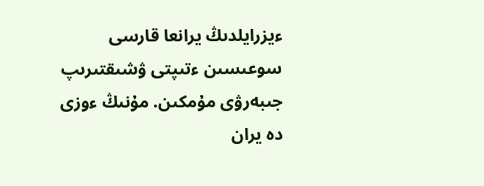ءيزرايلدىڭ يرانعا قارسى سوعىسىن ءتىپتى ۋشىقتىرىپ جىبەرۋى مۇمكىن. مۇنىڭ ءوزى دە يران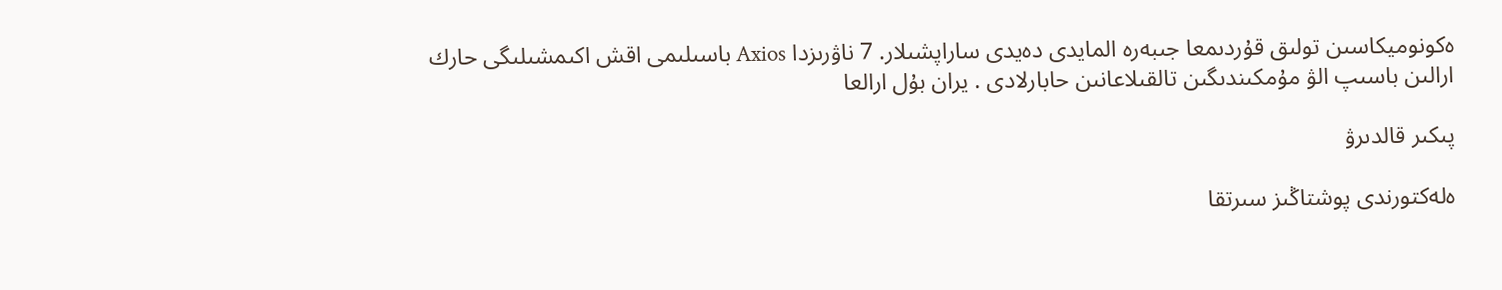ەكونوميكاسىن تولىق قۇردىمعا جىبەرە المايدى دەيدى ساراپشىلار. 7 ناۋرىزدا Axios باسىلىمى اقش اكىمشىلىگى حارك ارالىن باسىپ الۋ مۇمكىندىگىن تالقىلاعانىن حابارلادى . يران بۇل ارالعا

پىكىر قالدىرۋ

ەلەكتورندى پوشتاڭىز سىرتقا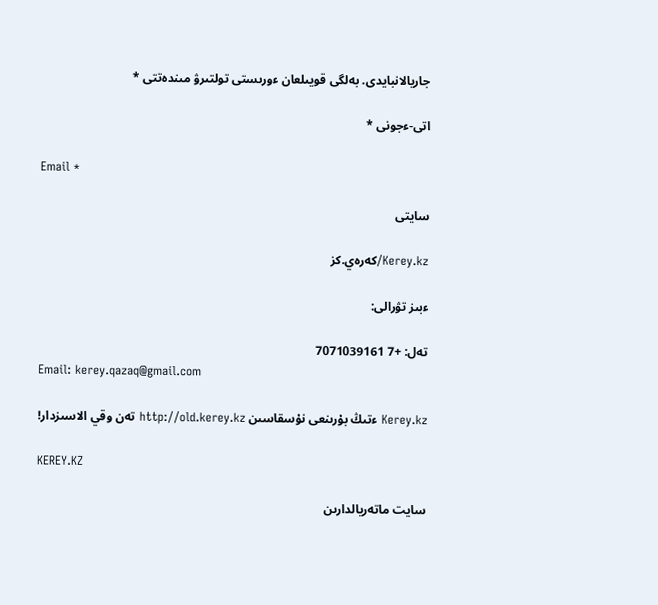جاريالانبايدى. بەلگى قويىلعان ءورىستى تولتىرۋ مىندەتتى *

اتى-ءجونى *

Email *

سايتى

Kerey.kz/كەرەي.كز

ءبىز تۋرالى:

تەل: +7 7071039161
Email: kerey.qazaq@gmail.com

Kerey.kz ءتىڭ بۇرىنعى نۇسقاسىن http://old.kerey.kz تەن وقي الاسىزدار!

KEREY.KZ

سايت ماتەريالدارىن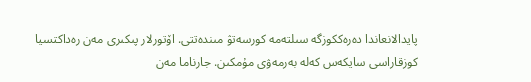پايدالانعاندا دەرەككوزگە سىلتەمە كورسەتۋ مىندەتتى. اۆتورلار پىكىرى مەن رەداكتسيا كوزقاراسى سايكەس كەلە بەرمەۋى مۇمكىن. جارناما مەن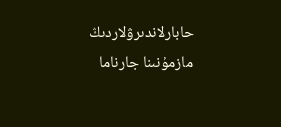حابارلاندىرۋلاردىڭ مازمۇنىنا جارناما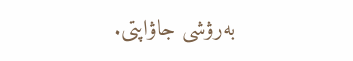بەرۋشى جاۋاپتى.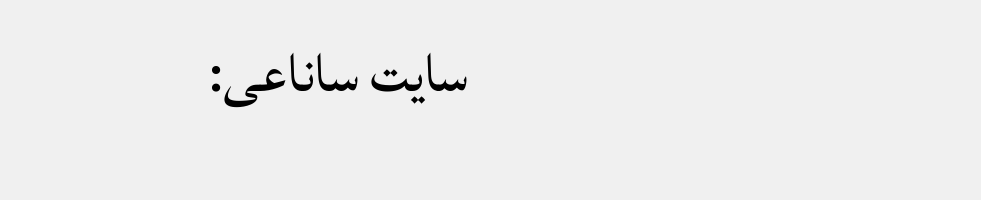سايت ساناعى: